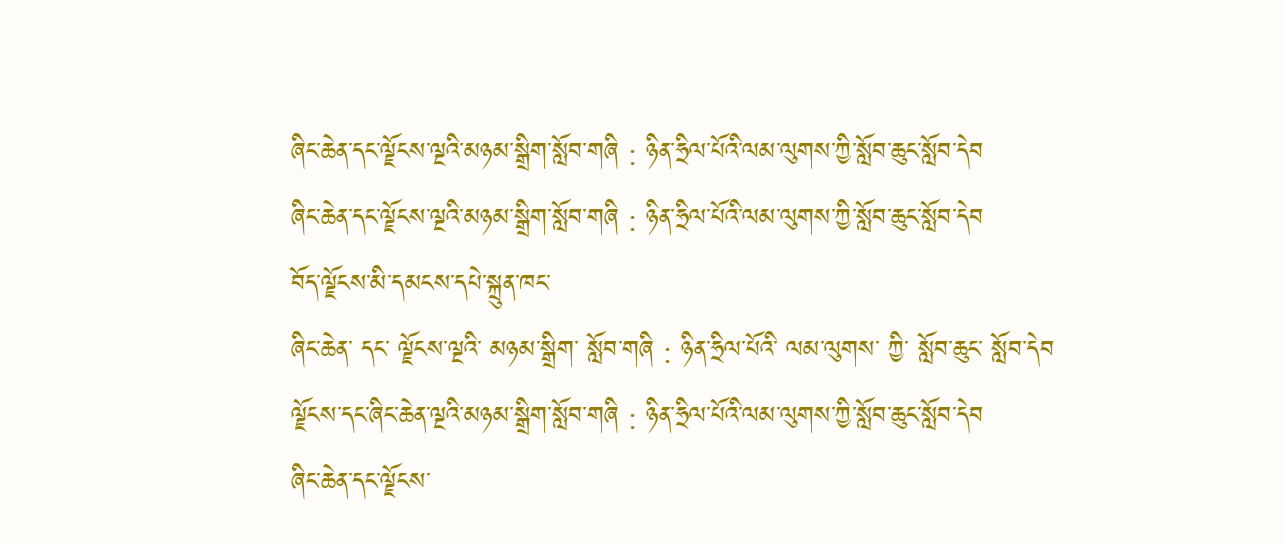ཞིང་ཆེན་དང་ལྗོངས་ལྔའི་མཉམ་སྒྲིག་སློབ་གཞི : ཉིན་ཧྲིལ་པོའི་ལམ་ལུགས་ཀྱི་སློབ་ཆུང་སློབ་དེབ
ཞིང་ཆེན་དང་ལྗོངས་ལྔའི་མཉམ་སྒྲིག་སློབ་གཞི : ཉིན་ཧྲིལ་པོའི་ལམ་ལུགས་ཀྱི་སློབ་ཆུང་སློབ་དེབ
བོད་ལྗོངས་མི་དམངས་དཔེ་སྐྲུན་ཁང་
ཞིང་ཆེན་ དང་ ལྗོངས་ལྔའི་ མཉམ་སྒྲིག་ སློབ་གཞི : ཉིན་ཧྲིལ་པོའི་ ལམ་ལུགས་ ཀྱི་ སློབ་ཆུང་ སློབ་དེབ
ལྗོངས་དང་ཞིང་ཆེན་ལྔའི་མཉམ་སྒྲིག་སློབ་གཞི : ཉིན་ཧྲིལ་པོའི་ལམ་ལུགས་ཀྱི་སློབ་ཆུང་སློབ་དེབ
ཞིང་ཆེན་དང་ལྗོངས་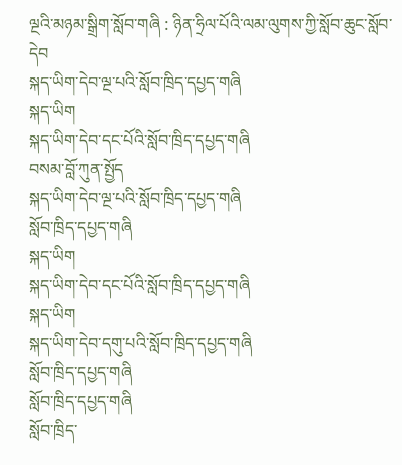ལྔའི་མཉམ་སྒྲིག་སློབ་གཞི : ཉིན་ཧྲིལ་པོའི་ལམ་ལུགས་ཀྱི་སློབ་ཆུང་སློབ་དེབ
སྐད་ཡིག་དེབ་ལྔ་པའི་སློབ་ཁྲིད་དཔྱད་གཞི
སྐད་ཡིག
སྐད་ཡིག་དེབ་དང་པོའི་སློབ་ཁྲིད་དཔྱད་གཞི
བསམ་བློ་ཀུན་སྤྱོད
སྐད་ཡིག་དེབ་ལྔ་པའི་སློབ་ཁྲིད་དཔྱད་གཞི
སློབ་ཁྲིད་དཔྱད་གཞི
སྐད་ཡིག
སྐད་ཡིག་དེབ་དང་པོའི་སློབ་ཁྲིད་དཔྱད་གཞི
སྐད་ཡིག
སྐད་ཡིག་དེབ་དགུ་པའི་སློབ་ཁྲིད་དཔྱད་གཞི
སློབ་ཁྲིད་དཔྱད་གཞི
སློབ་ཁྲིད་དཔྱད་གཞི
སློབ་ཁྲིད་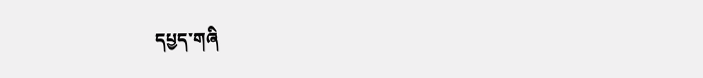དཔྱད་གཞི